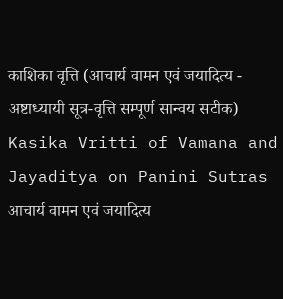काशिका वृत्ति (आचार्य वामन एवं जयादित्य - अष्टाध्यायी सूत्र-वृत्ति सम्पूर्ण सान्वय सटीक)
Kasika Vritti of Vamana and Jayaditya on Panini Sutras
आचार्य वामन एवं जयादित्य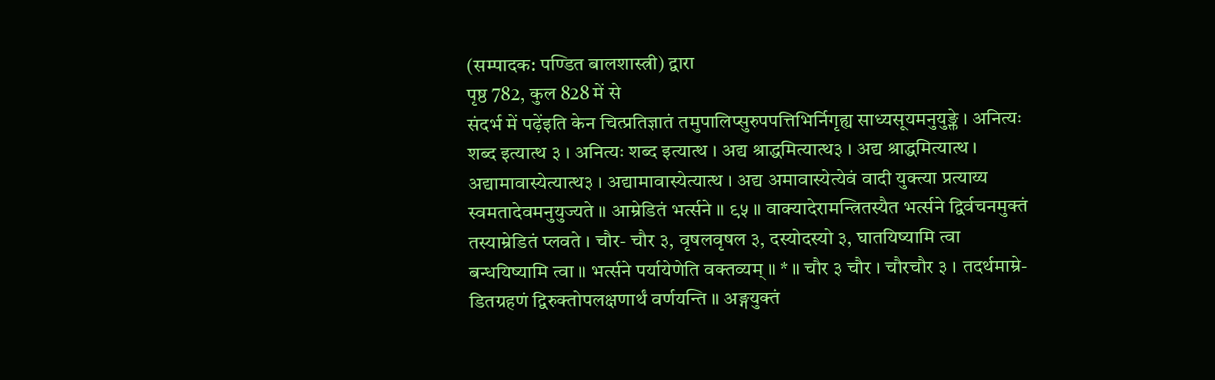(सम्पादक: पण्डित बालशास्त्री) द्वारा
पृष्ठ 782, कुल 828 में से
संदर्भ में पढ़ेंइति केन चित्प्रतिज्ञातं तमुपालिप्सुरुपपत्तिभिर्निगृह्य साध्यसूयमनुयुङ्क्ते । अनित्यः शब्द इत्यात्थ ३ । अनित्यः शब्द इत्यात्थ । अद्य श्राद्धमित्यात्थ३ । अद्य श्राद्धमित्यात्थ । अद्यामावास्येत्यात्थ३ । अद्यामावास्येत्यात्थ । अद्य अमावास्येत्येवं वादी युक्त्या प्रत्याय्य स्वमतादेवमनुयुज्यते ॥ आम्रेडितं भर्त्सने ॥ ९५ ॥ वाक्यादेरामन्त्रितस्यैत भर्त्सने द्विर्वचनमुक्तं तस्याम्रेडितं प्लवते । चौर- चौर ३, वृषलवृषल ३, दस्योदस्यो ३, घातयिष्यामि त्वा बन्धयिष्यामि त्वा ॥ भर्त्सने पर्यायेणेति वक्तव्यम् ॥ * ॥ चौर ३ चौर । चौरचौर ३ । तदर्थमाम्रे- डितग्रहणं द्विरुक्तोपलक्षणार्थं वर्णयन्ति ॥ अङ्गयुक्तं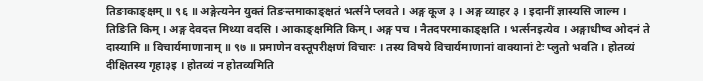तिङाकाङ्क्षम् ॥ ९६ ॥ अङ्गेत्यनेन युक्तं तिङन्तमाकाङ्क्षतं भर्त्सने प्लवते । अङ्ग कूज ३ । अङ्ग व्याहर ३ । इदानीं ज्ञास्यसि जाल्म । तिङिति किम् । अङ्ग देवदत्त मिथ्या वदसि । आकाङ्क्षमिति किम् । अङ्ग पच । नैतदपरमाकाङ्क्षति । भर्त्सनइत्येव । अङ्गाधीष्व ओदनं ते दास्यामि ॥ विचार्यमाणानाम् ॥ ९७ ॥ प्रमाणेन वस्तूपरीक्षणं विचारः । तस्य विषये विचार्यमाणानां वाक्यानां टेः प्लुतो भवति । होतव्यं दीक्षितस्य गृहा३इ । होतव्यं न होतव्यमिति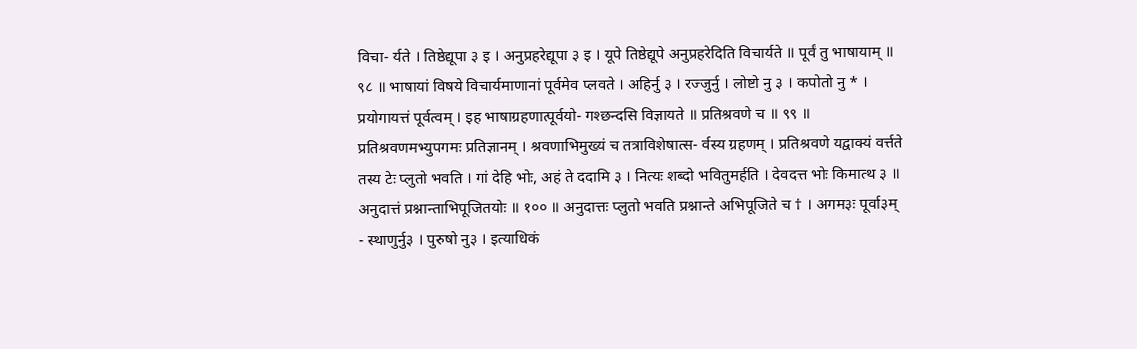विचा- र्यते । तिष्ठेद्यूपा ३ इ । अनुप्रहरेद्यूपा ३ इ । यूपे तिष्ठेद्यूपे अनुप्रहरेदिति विचार्यते ॥ पूर्वं तु भाषायाम् ॥ ९८ ॥ भाषायां विषये विचार्यमाणानां पूर्वमेव प्लवते । अहिर्नु ३ । रज्जुर्नु । लोष्टो नु ३ । कपोतो नु * । प्रयोगायत्तं पूर्वत्वम् । इह भाषाग्रहणात्पूर्वयो- गश्छन्दसि विज्ञायते ॥ प्रतिश्रवणे च ॥ ९९ ॥ प्रतिश्रवणमभ्युपगमः प्रतिज्ञानम् । श्रवणाभिमुख्यं च तत्राविशेषात्स- र्वस्य ग्रहणम् । प्रतिश्रवणे यद्वाक्यं वर्त्तते तस्य टेः प्लुतो भवति । गां देहि भोः, अहं ते ददामि ३ । नित्यः शब्दो भवितुमर्हति । देवदत्त भोः किमात्थ ३ ॥ अनुदात्तं प्रश्नान्ताभिपूजितयोः ॥ १०० ॥ अनुदात्तः प्लुतो भवति प्रश्नान्ते अभिपूजिते च † । अगम३ः पूर्वा३म्
- स्थाणुर्नु३ । पुरुषो नु३ । इत्याधिकं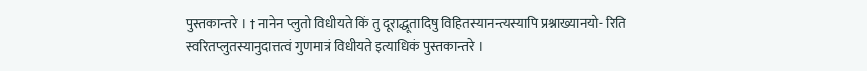पुस्तकान्तरे । † नानेन प्लुतो विधीयते किं तु दूराद्धूतादिषु विहितस्यानन्त्यस्यापि प्रश्नाख्यानयो- रिति स्वरितप्लुतस्यानुदात्तत्वं गुणमात्रं विधीयते इत्याधिकं पुस्तकान्तरे ।